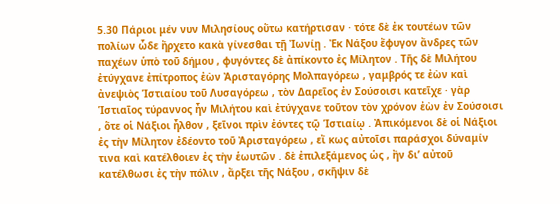5.30 Πάριοι μέν νυν Μιλησίους οὕτω κατήρτισαν · τότε δὲ ἐκ τουτέων τῶν πολίων ὧδε ἤρχετο κακὰ γίνεσθαι τῇ Ἰωνίῃ . Ἐκ Νάξου ἔφυγον ἄνδρες τῶν παχέων ὑπὸ τοῦ δήμου , φυγόντες δὲ ἀπίκοντο ἐς Μίλητον . Τῆς δὲ Μιλήτου ἐτύγχανε ἐπίτροπος ἐὼν Ἀρισταγόρης Μολπαγόρεω , γαμβρός τε ἐὼν καὶ ἀνεψιὸς Ἱστιαίου τοῦ Λυσαγόρεω , τὸν Δαρεῖος ἐν Σούσοισι κατεῖχε · γὰρ Ἱστιαῖος τύραννος ἦν Μιλήτου καὶ ἐτύγχανε τοῦτον τὸν χρόνον ἐὼν ἐν Σούσοισι , ὅτε οἱ Νάξιοι ἦλθον , ξεῖνοι πρὶν ἐόντες τῷ Ἱστιαίῳ . Ἀπικόμενοι δὲ οἱ Νάξιοι ἐς τὴν Μίλητον ἐδέοντο τοῦ Ἀρισταγόρεω , εἴ κως αὐτοῖσι παράσχοι δύναμίν τινα καὶ κατέλθοιεν ἐς τὴν ἑωυτῶν . δὲ ἐπιλεξάμενος ὡς , ἢν δι’ αὐτοῦ κατέλθωσι ἐς τὴν πόλιν , ἄρξει τῆς Νάξου , σκῆψιν δὲ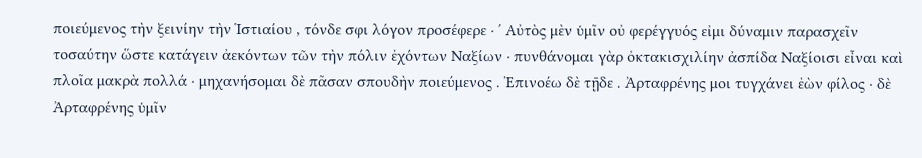ποιεύμενος τὴν ξεινίην τὴν Ἱστιαίου , τόνδε σφι λόγον προσέφερε · ʹ Αὐτὸς μὲν ὑμῖν οὐ φερέγγυός εἰμι δύναμιν παρασχεῖν τοσαύτην ὥστε κατάγειν ἀεκόντων τῶν τὴν πόλιν ἐχόντων Ναξίων · πυνθάνομαι γὰρ ὀκτακισχιλίην ἀσπίδα Ναξίοισι εἶναι καὶ πλοῖα μακρὰ πολλά · μηχανήσομαι δὲ πᾶσαν σπουδὴν ποιεύμενος . Ἐπινοέω δὲ τῇδε . Ἀρταφρένης μοι τυγχάνει ἐὼν φίλος · δὲ Ἀρταφρένης ὑμῖν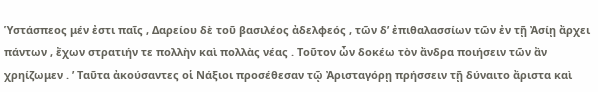Ὑστάσπεος μέν ἐστι παῖς , Δαρείου δὲ τοῦ βασιλέος ἀδελφεός , τῶν δ’ ἐπιθαλασσίων τῶν ἐν τῇ Ἀσίῃ ἄρχει πάντων , ἔχων στρατιήν τε πολλὴν καὶ πολλὰς νέας . Τοῦτον ὦν δοκέω τὸν ἄνδρα ποιήσειν τῶν ἂν χρηίζωμεν . ʹ Ταῦτα ἀκούσαντες οἱ Νάξιοι προσέθεσαν τῷ Ἀρισταγόρῃ πρήσσειν τῇ δύναιτο ἄριστα καὶ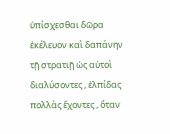ὑπίσχεσθαι δῶρα ἐκέλευον καὶ δαπάνην τῇ στρατιῇ ὡς αὐτοὶ διαλύσοντες , ἐλπίδας πολλὰς ἔχοντες , ὅταν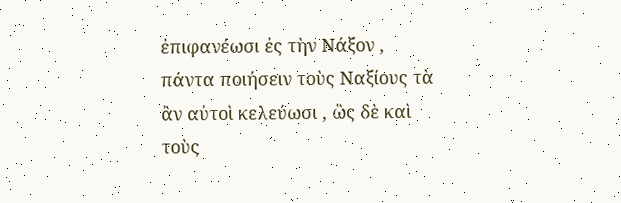ἐπιφανέωσι ἐς τὴν Νάξον , πάντα ποιήσειν τοὺς Ναξίους τὰ ἂν αὐτοὶ κελεύωσι , ὣς δὲ καὶ τοὺς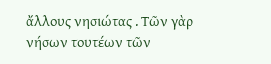ἄλλους νησιώτας . Τῶν γὰρ νήσων τουτέων τῶν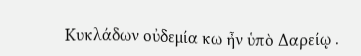Κυκλάδων οὐδεμία κω ἦν ὑπὸ Δαρείῳ .